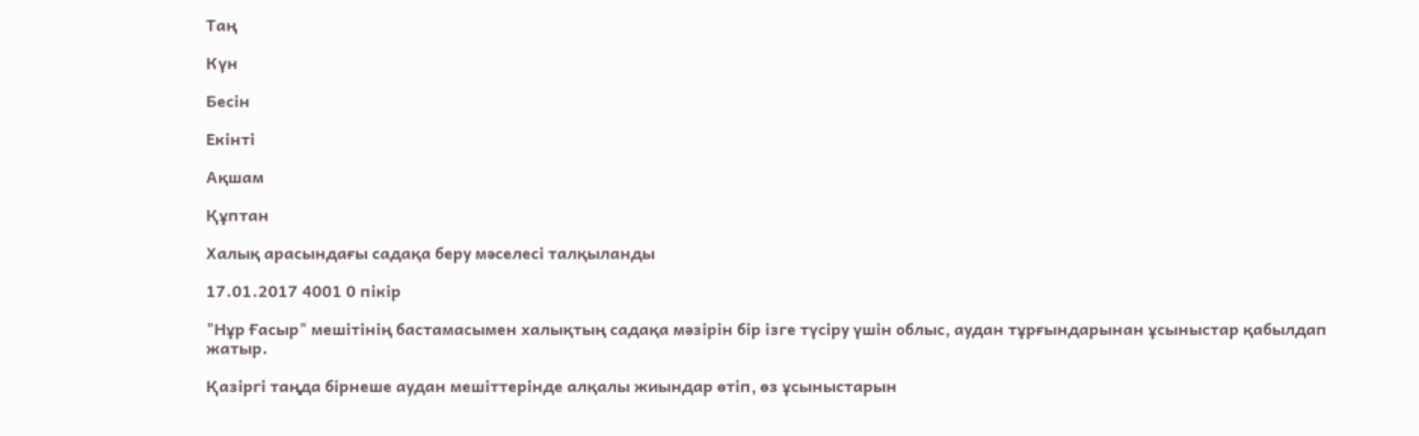Таң

Күн

Бесін

Екінті

Ақшам

Құптан

Халық арасындағы садақа беру мәселесі талқыланды

17.01.2017 4001 0 пікір

"Нұр Ғасыр" мешітінің бастамасымен халықтың садақа мәзірін бір ізге түсіру үшін облыс, аудан тұрғындарынан ұсыныстар қабылдап жатыр.

Қазіргі таңда бірнеше аудан мешіттерінде алқалы жиындар өтіп, өз ұсыныстарын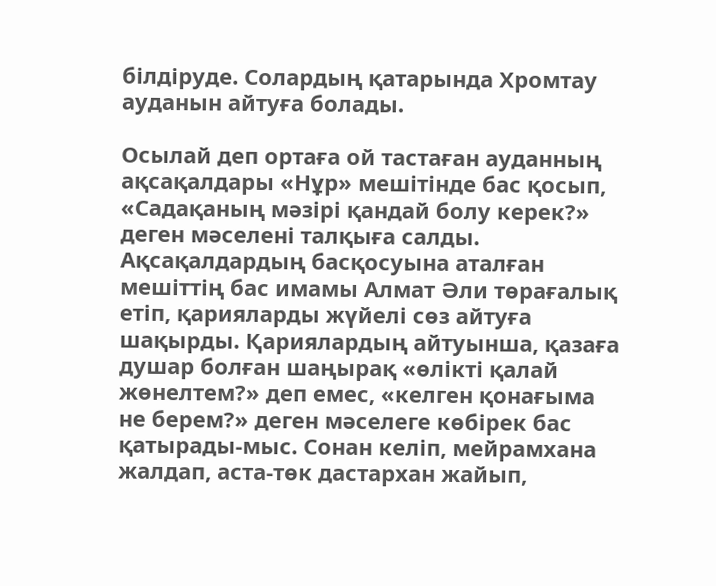білдіруде. Солардың қатарында Хромтау ауданын айтуға болады.

Осылай деп ортаға ой тастаған ауданның ақсақалдары «Нұр» мешітінде бас қосып, «Садақаның мәзірі қандай болу керек?» деген мәселені талқыға салды. Ақсақалдардың басқосуына аталған мешіттің бас имамы Алмат Әли төрағалық етіп, қарияларды жүйелі сөз айтуға шақырды. Қариялардың айтуынша, қазаға душар болған шаңырақ «өлікті қалай жөнелтем?» деп емес, «келген қонағыма не берем?» деген мәселеге көбірек бас қатырады-мыс. Сонан келіп, мейрамхана жалдап, аста-төк дастархан жайып,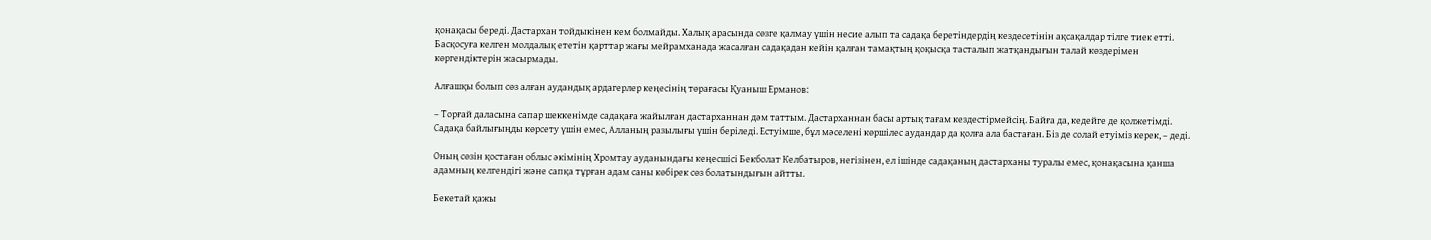қонақасы береді. Дастархан тойдыкінен кем болмайды. Халық арасында сөзге қалмау үшін несие алып та садақа беретіндердің кездесетінін ақсақалдар тілге тиек етті. Басқосуға келген молдалық ететін қарттар жағы мейрамханада жасалған садақадан кейін қалған тамақтың қоқысқа тасталып жатқандығын талай көздерімен көргендіктерін жасырмады.

Алғашқы болып сөз алған аудандық ардагерлер кеңесінің төрағасы Қуаныш Ерманов:

– Торғай даласына сапар шеккенімде садақаға жайылған дастарханнан дәм таттым. Дастарханнан басы артық тағам кездестірмейсің. Байға да, кедейге де қолжетімді. Садақа байлығыңды көрсету үшін емес, Алланың разылығы үшін беріледі. Естуімше, бұл мәселені көршілес аудандар да қолға ала бастаған. Біз де солай етуіміз керек, – деді.

Оның сөзін қостаған облыс әкімінің Хромтау ауданындағы кеңесшісі Бекболат Келбатыров, негізінен, ел ішінде садақаның дастарханы туралы емес, қонақасына қанша адамның келгендігі және сапқа тұрған адам саны көбірек сөз болатындығын айтты.

Бекетай қажы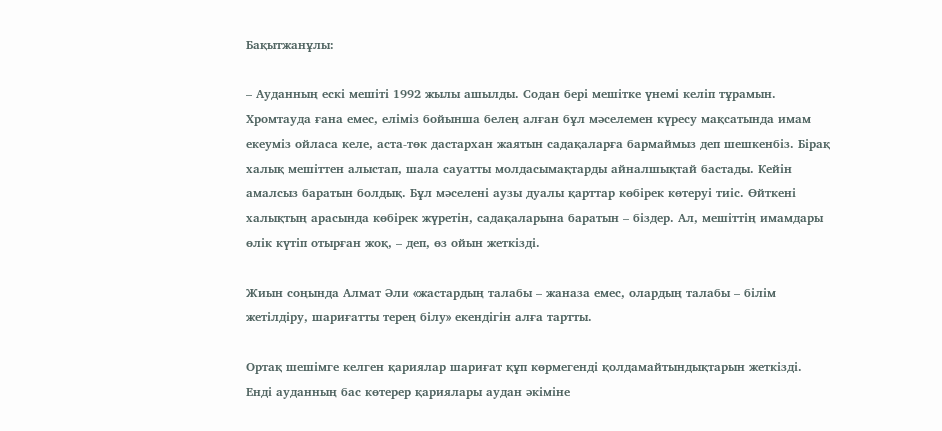Бақытжанұлы:

– Ауданның ескі мешіті 1992 жылы ашылды. Содан бері мешітке үнемі келіп тұрамын. Хромтауда ғана емес, еліміз бойынша белең алған бұл мәселемен күресу мақсатында имам екеуміз ойласа келе, аста-төк дастархан жаятын садақаларға бармаймыз деп шешкенбіз. Бірақ халық мешіттен алыстап, шала сауатты молдасымақтарды айналшықтай бастады. Кейін амалсыз баратын болдық. Бұл мәселені аузы дуалы қарттар көбірек көтеруі тиіс. Өйткені халықтың арасында көбірек жүретін, садақаларына баратын – біздер. Ал, мешіттің имамдары өлік күтіп отырған жоқ, – деп, өз ойын жеткізді.

Жиын соңында Алмат Әли «жастардың талабы – жаназа емес, олардың талабы – білім жетілдіру, шариғатты терең білу» екендігін алға тартты.

Ортақ шешімге келген қариялар шариғат құп көрмегенді қолдамайтындықтарын жеткізді. Енді ауданның бас көтерер қариялары аудан әкіміне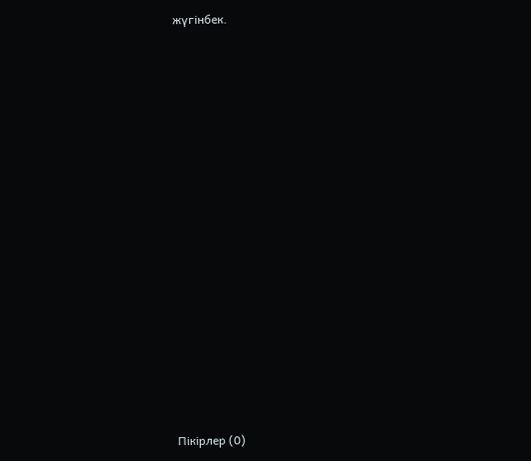жүгінбек.

















Пікірлер (0)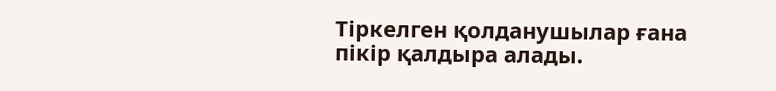Тіркелген қолданушылар ғана пікір қалдыра алады.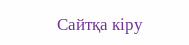Сайтқа кіру